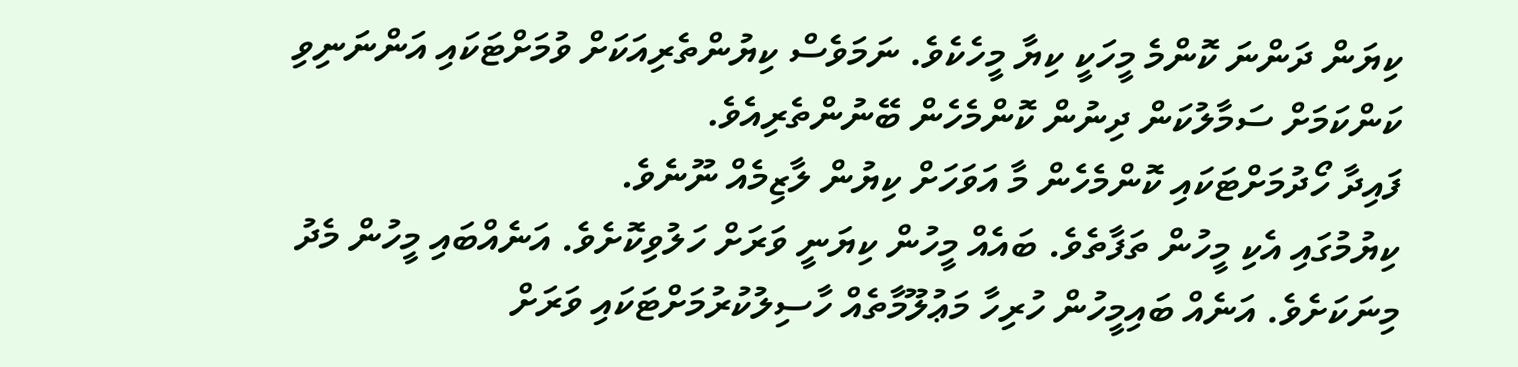ކިޔަން ދަންނަ ކޮންމެ މީހަކީ ކިޔާ މީހެކެވެ. ނަމަވެސް ކިޔުންތެރިއަކަށް ވުމަށްޓަކައި އަންނަނިވި ކަންކަމަށް ސަމާލުކަން ދިނުން ކޮންމެހެން ބޭނުންތެރިއެވެ.
ފައިދާ ހޯދުމަށްޓަކައި ކޮންމެހެން މާ އަވަހަށް ކިޔުން ލާޒިމެއް ނޫނެވެ.
ކިޔުމުގައި އެކި މީހުން ތަފާތެވެ. ބައެއް މީހުން ކިޔަނީ ވަރަށް ހަލުވިކޮށެވެ. އަނެއްބައި މީހުން މެދު މިނަކަށެވެ. އަނެއް ބައިމީހުން ހުރިހާ މަޢުލޫމާތެއް ހާސިލުކުރުމަށްޓަކައި ވަރަށް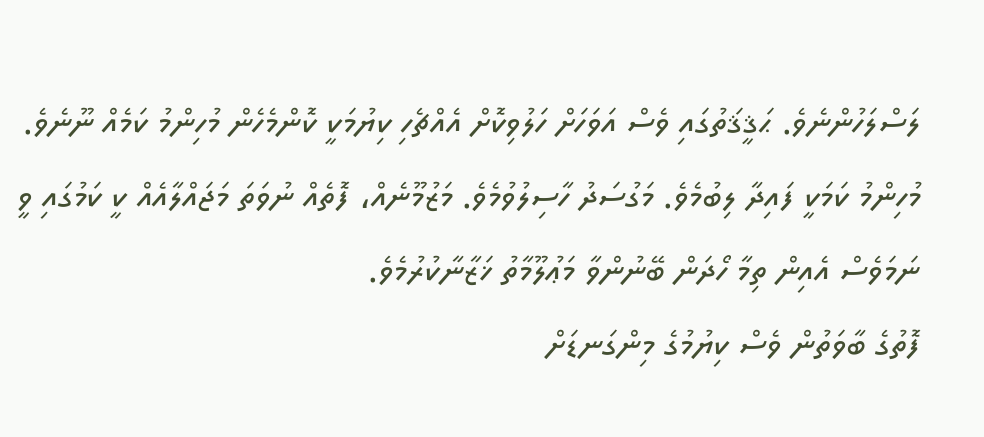ލަސްލަހުންނެވެ. ޙަޤީޤަތުގައި ވެސް އަވަހަށް ހަލުވިކޮށް އެއްޗެހި ކިޔުމަކީ ކޮންމެހެން މުހިންމު ކަމެއް ނޫނެވެ. މުހިންމު ކަމަކީ ފައިދާ ލިބުމެވެ. މަގުސަދު ހާސިލުވުމެވެ. މަޒުމޫނެއް، ފޮތެއް ނުވަތަ މަޖައްލާއެއް ކީ ކަމުގައި ވީ ނަމަވެސް އެއިން ތިމާ ހޯދަން ބޭނުންވާ މަޢުލޫމާތު ޚަޒާނާކުރުމެވެ.
ފޮތުގެ ބާވަތުން ވެސް ކިޔުމުގެ މިންގަނޑަށް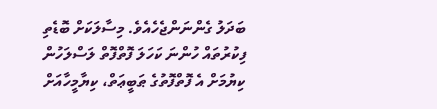ބަދަލު ގެންނަންޖެހެއެވެ. މިސާލަކަށް ބޮޑެތި ފިކުރުތައް ހުންނަ ކަހަލަ ފޮތްފޮތް ލަސްލަހުން ކިޔުމަށް އެ ފޮތްފޮތުގެ ޠަބީޢަތް، ކިޔާމީހާއަށް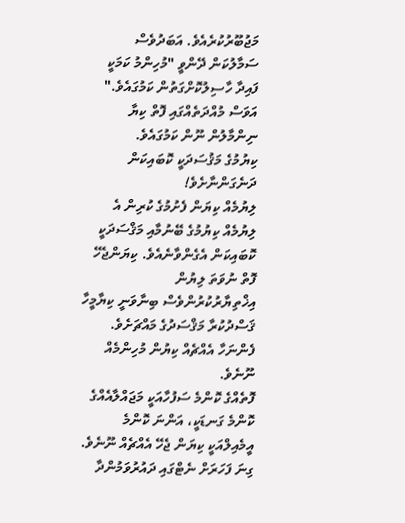މަޖުބޫރުކުރެއެވެ. އަބަދުވެސް ސަމާލުކަން ދޭންވީ "މުހިންމު ކަމަކީ ފައިދާ ހާސިލުކޮށްގަތުން ކަމުގައެވެ." އަވަސް މުއްދަތެއްގައި ފޮތް ކިޔާ ނިންމާލުން ނޫން ކަމުގައެވެ.
ކިޔުމުގެ މަޤުސަދަކީ ކޮބައިކަން ދަނެގަންނާށެވެ!
ލިޔުމެއް ކިޔަން ފެށުމުގެ ކުރިން އެ ލިޔުމެއް ކިޔުމުގެ ބޭނުމާއި މަޤްސަދަކީ ކޮބައިކަން އެގެންވާނެއެވެ. ކިޔަންޖެހޭ ފޮތް ނުވަތަ ލިޔުން އިޚްތިޔާރުކުރުންވެސް ބިނާވަނީ ކިޔާމީހާ ޤަސްދުކުރާ މަޤްސަދުގެ މައްޗަށެވެ.
ފެންނަހާ އެއްޗެއް ކިޔުން މުހިންމެއް ނޫނެވެ.
ފޮތެއްގެ ކޮންމެ ސަފުހާއަކީ މަޖައްލާއެއްގެ ކޮންމެ ގަނޑަކީ، އަންނަ ކޮންމެ އީމެއިލްއަކީ ކިޔަން ޖެހޭ އެއްޗެއް ނޫނެވެ. ގިނަ ފަހަރަށް ނެޓްގައި ދައުރުވަމުންދާ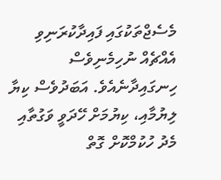މެސެޖްތަކުގައި ފައިދާކުރަނިވި އެއްޗެއް ނުހިމެނިވެސް ހިނގައިދާނެއެވެ. އަބަދުވެސް ކިޔާ ލިޔުމާއި، ކިޔުމަށް ހޭދަވީ ވަގުތާއި މެދު ހުކުމްކޮށް ގޮތް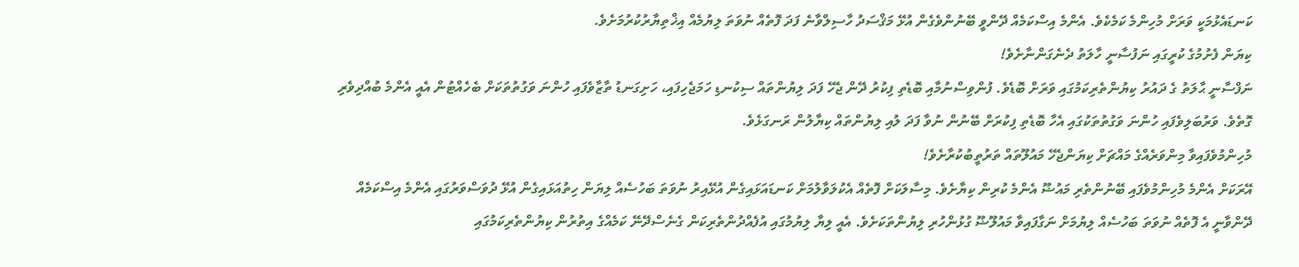ކަނޑައެޅުމަކީ ވަރަށް މުހިންމެ ކަމެކެވެ. އެންމެ އިސްކަމެއް ދޭންވީ ބޭނުންވެގެން އުޅޭ މަޤްސަދު ހާސިލްވާނެ ފަދަ ފޮތެއް ނުވަތަ ލިޔުމެއް އިޚްތިޔާރުކުރުމަށެވެ.
ކިޔަން ފެށުމުގެ ކުރީގައި ނަފުސާނީ ހާލަތު ދެނެގަންނާށެވެ!
ނަފްސާނީ ޙާލަތު ގެ ދައުރު ކިޔުންތެރިކަމުގައި ވަރަށް ބޮޑެވެ. ފުންވިސްނުމާއި ބޮޑެތި ފިކުރު ދޭން ޖެހޭ ފަދަ ލިޔުންތައް ސިކުނޑި ހަމަޖެހިފައި، ހަށިގަނޑު ތާޒާވެފައި ހުންނަ ވަގުތުތަކަށް ބެހެއްޓުން އެއީ އެންމެ ބުއްދިވެރި ގޮތެވެ. ވަރުބަލިވެފައި ހުންނަ ވަގުތުތަކުގައި އެހާ ބޮޑެތި ފިކުރަށް ބޭނުން ނުވާ ފަދަ ލުއި ލިޔުންތައް ކިޔާލުން ރަނގަޅެވެ.
މުހިންމުވެފައިވާ މިންވަރެއްގެ މައްޗަށް ކިޔަންޖެހޭ މައުލޫތައް ތަރުތީބުކުރާށެވެ!
އޭރަކަށް އެންމެ މުހިންމުވެފައި ބޭނުންތެރި މައުޟޫ އެންމެ ކުރިން ކިޔާށެވެ. މިސާލަކަށް ފޮތެއް އެކުލަވާލުމަށް ކަނޑައަޅައިގެން އުޅޭއިރު ނުވަތަ ބަހުސެއް ލިޔަން ހިތުއަޅައިގެން އުޅޭ ދުވަސްވަރުގައި އެންމެ އިސްކަމެއް ދޭންވާނީ އެ ފޮތެއް ނުވަތަ ބަހުސެއް ލިޔުމަށް ނަގާފައިވާ މައުލޫޟޫ ގުޅުންހުރި ލިޔުންތަކަށެވެ. އެއީ ލިޔާ ލިޔުމުގައި އުފެއްދުންތެރިކަން ގެނެސްދޭނޭ ކަމެއްގެ އިތުރުން ކިޔުންތެރިކަމުގައި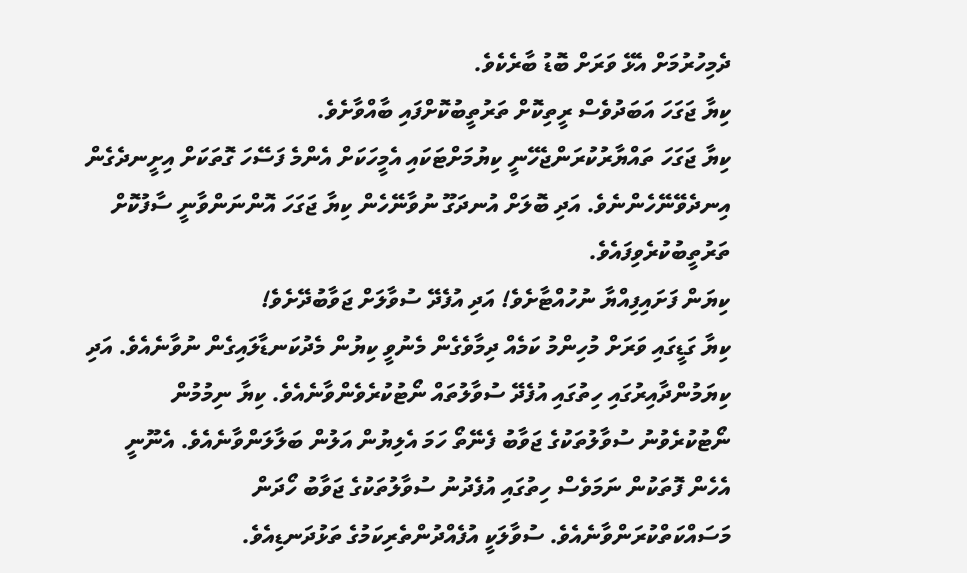ދެމިހުރުމަށް އެޅޭ ވަރަށް ބޮޑު ބާރެކެވެ.
ކިޔާ ޖަގަހަ އަބަދުވެސް ރީތިކޮށް ތަރުތީބުކޮށްފައި ބާއްވާށެވެ.
ކިޔާ ޖަގަހަ ތައްޔާރުކުރަންޖެހޭނީ ކިޔުމަށްޓަކައި އެމީހަކަށް އެންމެ ފަސޭހަ ގޮތަކަށް އިށީނދެގެން އިނދެވޭނޭހެންނެވެ. އަދި ބޮލަށް އުނދަގޫ ނުވާނޭހެން ކިޔާ ޖަގަހަ އޮންނަންވާނީ ސާފުކޮށް ތަރުތީބުކުރެވިފައެވެ.
ކިޔަން ފަށައިފިއްޔާ ނުހުއްޓާށެވެ! އަދި އުފެދޭ ސުވާލަށް ޖަވާބުދޭށެވެ!
ކިޔާ ގަޑީގައި ވަރަށް މުހިންމު ކަމެއް ދިމާވެގެން މެނުވީ ކިޔުން މެދުކަނޑާލައިގެން ނުވާނެއެވެ. އަދި ކިޔަމުންދާއިރުގައި ހިތުގައި އުފެދޭ ސުވާލުތައް ނޯޓުކުރެވެންވާނެއެވެ. ކިޔާ ނިމުމުން ނޯޓުކުރެވުނު ސުވާލުތަކުގެ ޖަވާބު ފެނޭތޯ ހަމަ އެލިޔުން އަލުން ބަލާލަންވާނެއެވެ. އެނޫނީ އެހެން ފޮތަކުން ނަމަވެސް ހިތުގައި އުފެދުނު ސުވާލުތަކުގެ ޖަވާބު ހޯދަން މަސައްކަތްކުރަންވާނެއެވެ. ސުވާލަކީ އުފެއްދުންތެރިކަމުގެ ތަޅުދަނޑިއެވެ.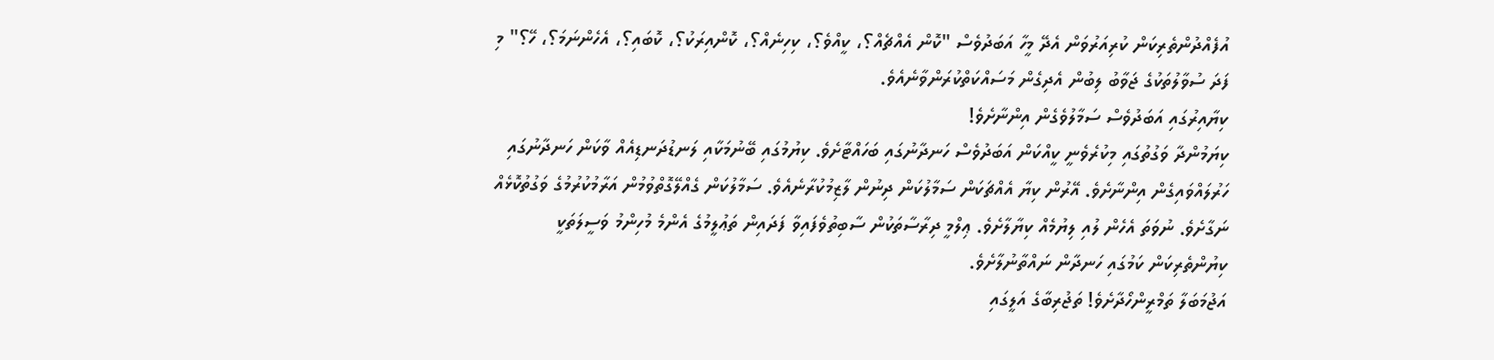އުފެއްދުންތެރިކަން ކުރިއަރުވަން އެދޭ މީހާ އަބަދުވެސް "ކޮން އެއްޗެއް؟، ކީއްވެ؟، ކިހިނެއް؟، ކޮންއިރަކު؟، ކޮބައި؟، އެހެންނަމަ؟، ހޭ؟" މި ފަދަ ސުވާލުތަކުގެ ޖަވާބު ލިބުން އެދިގެން މަސައްކަތްކުރަންވާނެއެވެ.
ކިޔާއިރުގައި އަބަދުވެސް ސަމާލުވެގެން އިންނާށެވެ!
ކިޔަމުންދާ ވަގުތުގައި މިކުރެވެނީ ކީއްކަން އަބަދުވެސް ހަނދާނުގައި ބަހައްޓާށެވެ. ކިޔުމުގައި ބޭނުމަކާއި ލަނޑުދަނޑިއެއް ވާކަން ހަނދާނުގައި ހަރުލައްވައިގެން އިންނާށެވެ. އޭރުން ކިޔާ އެއްޗަކަން ސަމާލުކަން ދިނުން ލާޒިމުކުރާނެއެވެ. ސަމާލުކަން ގެއްލޭގޮތްވުމުން އަރާމުކުރުމުގެ ވަގުތުކޮޅެއް ނަގާށެވެ. ނުވަތަ އެހެން ލުއި ލިޔުމެއް ކިޔާލާށެވެ. ޢިލްމީ ދިރާސާތަކުން ސާބިތުވެފައިވާ ފަދައިން ތަޢުލީމުގެ އެންމެ މުހިންމު ވަސީލަތަކީ ކިޔުންތެރިކަން ކަމުގައި ހަނދާން ނައްތާނުލާށެވެ.
އަޖުމަބަލާ ތަމްރީންހޯދާށެވެ! ތަޖުރިބާގެ އަލީގައި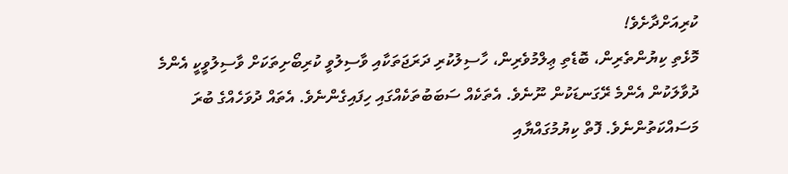ކުރިއަށްދާށެވެ!
މޮޅެތި ކިޔުންތެރިން، ބޮޑެތި ޢިލްމުވެރިން، ހާސިލުކުރި ދަރަޖަތަކާއި ވާސިލުވީ ކުރިބޯށިތަކަށް ވާސިލުވީކީ އެންމެ ދުވާލަކުން އެންމެ ރޭގަނޑަކުން ނޫނެވެ. އެތަކެއް ސަބަބުތަކެއްގައި ހިފައިގެންނެވެ. އެތައް ދުވަހެއްގެ ބުރަ މަސައްކަތުންނެވެ. ފޮތް ކިޔުމުގައްޔާއި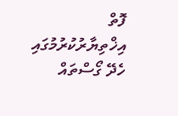ފޮތް އިޚްތިޔާރުކުރުމުގައި ހެދޭ ގޯސްތައް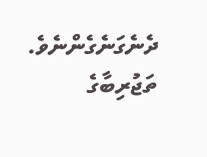ދެނެގަނެގެންނެވެ. ތަޖުރިބާގެ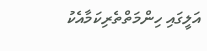އަލީގައި ހިންމަތްތެރިކަމާއެކު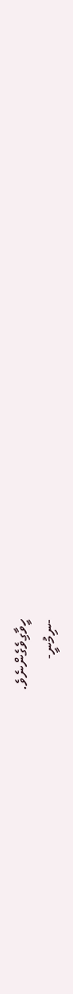ހީވާގިވެގެންނެވެ.
-ނިމުނީ-